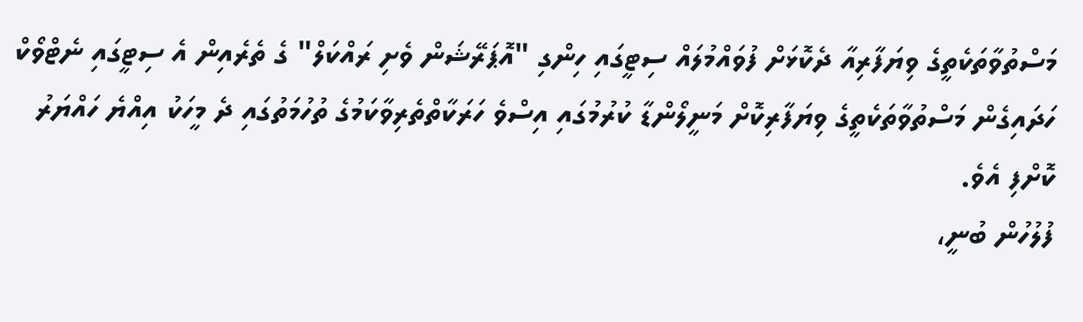މަސްތުވާތަކެތީގެ ވިޔަފާރިއާ ދެކޮޅަށް ފުވައްމުލައް ސިޓީގައި ހިންގި "އޮޕަރޭޝަން ވެށި ރައްކަލް" ގެ ތެރެއިން އެ ސިޓީގައި ނެޓްވޯކް ހަދައިގެން މަސްތުވާތަކެތީގެ ވިޔަފާރިކޮށް މަނީލޯންޑާ ކުރުމުގައި އިސްވެ ހަރަކާތްތެރިވާކަމުގެ ތުހުމަތުގައި ދެ މީހަކު އިއްޔެ ހައްޔަރު ކޮށްފި އެވެ.
ފުލުހުން ބުނީ،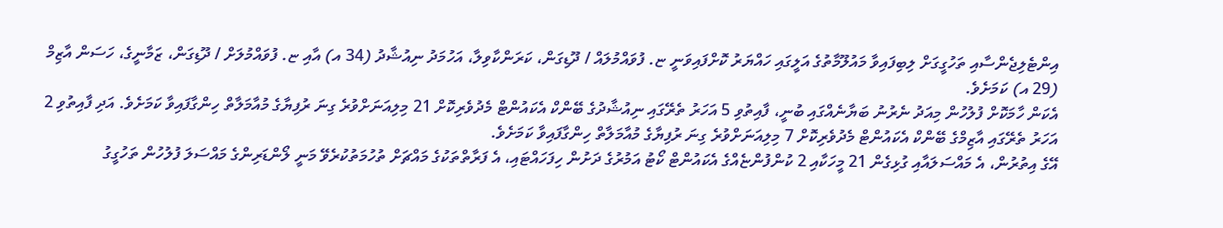އިންޓެލިޖެންސާއި ތަހުގީގަށް ލިބިފައިވާ މައުލޫމާތުގެ އަލީގައި ހައްޔަރު ކޮށްފައިވަނީ ޏ. ފުވައްމުލައް / ދޫޑިގަން، ކަރަންކާވިލާ، އަހުމަދު ނިއުޝާދު (34 އ) އާއި ޏ. ފުވައްމުލަށް / ދޫޑިގަން، ޒަމާނީގެ، ހަސަން އާޒިމް (29 އ) ކަމަށެވެ.
އެކަން ހާމަކޮށް ފުލުހުން މިއަދު ނެރުނު ބަޔާނެއްގައި ބުނީ، ފާއިތުވި 5 އަހަރު ތެރޭގައި ނިއުޝާދުގެ ބޭންކް އެކައުންޓް މެދުވެރިކޮށް 21 މިލިއަނަށްވުރެ ގިނަ ރުފިޔާގެ މުއާމަލާތް ހިންގާފައިވާ ކަމަށެވެ. އަދި ފާއިތުވި 2 އަހަރު ތެރޭގައި އާޒިމްގެ ބޭންކް އެކައުންޓް މެދުވެރިކޮށް 7 މިލިއަނަށްވުރެ ގިނަ ރުފިޔާގެ މުއާމަލާތް ހިންގާފައިވާ ކަމަށެވެ.
އޭގެ އިތުރުން، އެ މައްސަލައާއި ގުޅިގެން 21 މީހަކާއި 2 ކުންފުންޏެއްގެ އެކައުންޓް ކޯޓު އަމުރުގެ ދަށުން ހިފަހައްޓައި، އެ ފަރާތްތަކުގެ މައްޗަށް ތުހުމަތުކުރެވޭ މަނީ ލޯންޑަރިންގެ މައްސަލަ ފުލުހުން ތަހުގީގު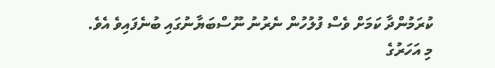ކުރަމުންދާ ކަމަށް ވެސް ފުލުހުން ނެރުނު ނޫސްބަޔާނުގައި ބުނެފައިވެ އެވެ.
މި އަހަރުގެ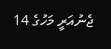ޖެނުއަރީ މަހުގެ 14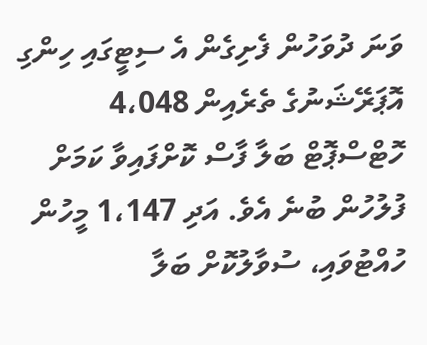ވަނަ ދުވަހުން ފެށިގެން އެ ސިޓީގައި ހިންގި އޮޕަރޭޝަނުގެ ތެރެއިން 4،048 ހޮޓްސްޕޮޓް ބަލާ ފާސް ކޮށްފައިވާ ކަމަށް ފުލުހުން ބުނެ އެވެ. އަދި 1،147 މީހުން ހުއްޓުވައި، ސުވާލުކޮށް ބަލާ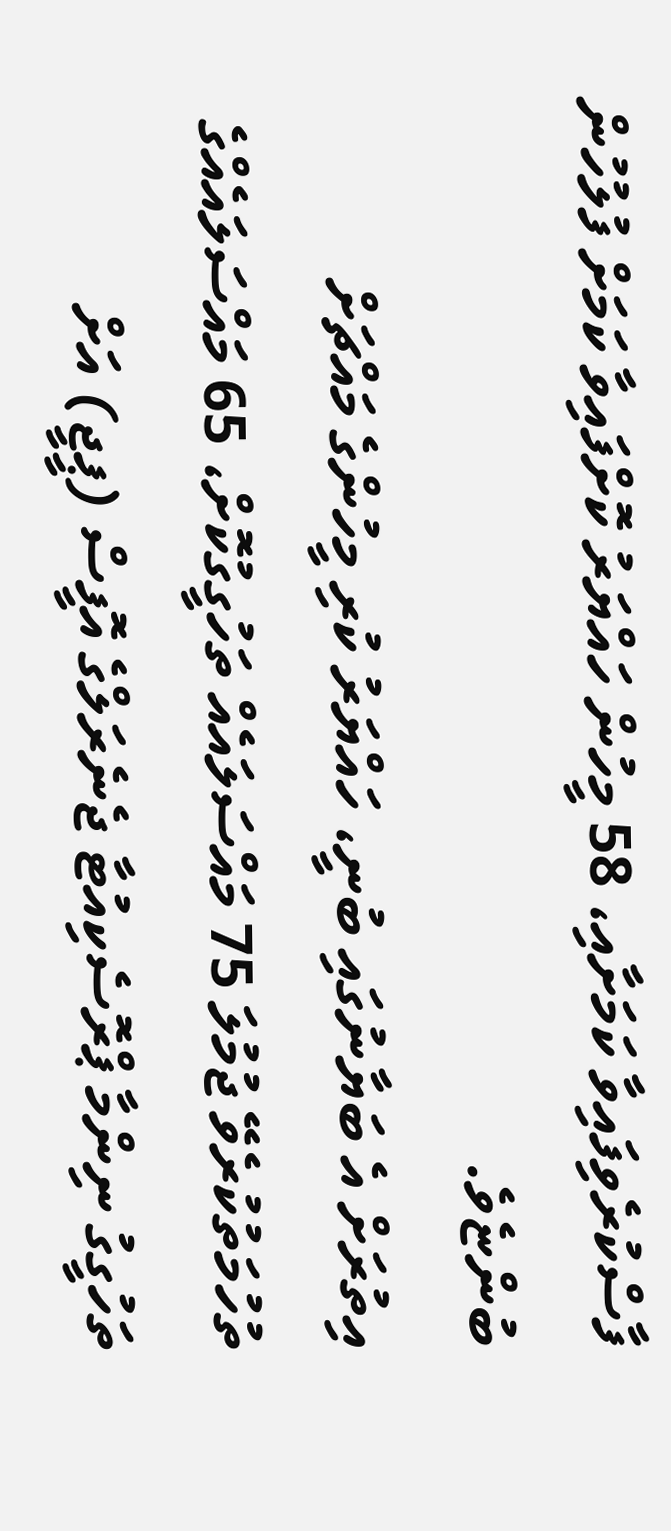ފާސްކުރެވިފައިވާ ކަމަށާއި، 58 މީހުން ހައްޔަރު ކޮށްފައިވާ ކަމަށް ފުލުހުން ބުންޏެވެ.
އިތުރަށް އެ ބަޔާނުގައި ބުނީ، ހައްޔަރު ކުރި މީހުންގެ މައްޗަށް ތުހުމަތުކުރެވޭ ޖުމުލަ 75 މައްސަލައެއް ތަހުގީގުކޮށް، 65 މައްސަލައެއްގެ ތަހުގީގު ނިންމާ ޕްރޮސެކިއުޓާ ޖެނެރަލްގެ އޮފީސް (ޕީޖީ) އަށް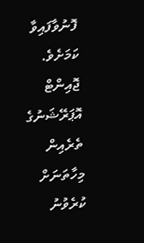ފޮނުވާފައިވާ ކަމަށެވެ.
ޖޮއިންޓް އޮޕަރޭޝަނުގެ ތެރެއިން މިހާތަނަށް ކުރެވުނު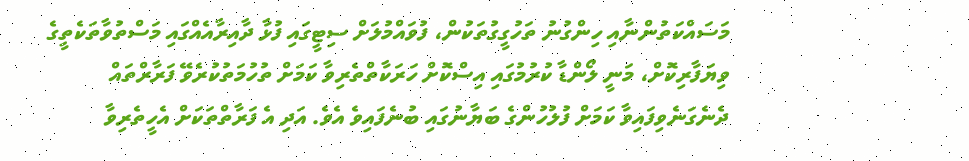މަސައްކަތުންނާއި ހިންގުނު ތަހުގީގުތަކުން، ފުވައްމުލަށް ސިޓީގައި ފުޅާ ދާއިރާއެއްގައި މަސްތުވާތަކެތީގެ ވިޔަފާރިކޮށް، މަނީ ލޯންޑާ ކުރުމުގައި އިސްކޮށް ހަރަކާތްތެރިވާ ކަމަށް ތުހުމަތުކުރެވޭ ފަރާރްތައް ދެނެގަނެވިފައިވާ ކަމަށް ފުލުހުންގެ ބަޔާނުގައި ބުނެފައިވެ އެވެ. އަދި އެ ފަރާތްތަކަށް އެހީތެރިވާ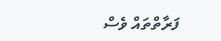ފަރާތްތައް ވެސް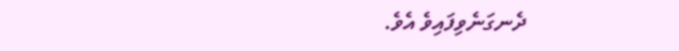ދެނގަނެވިފައިވެ އެވެ.